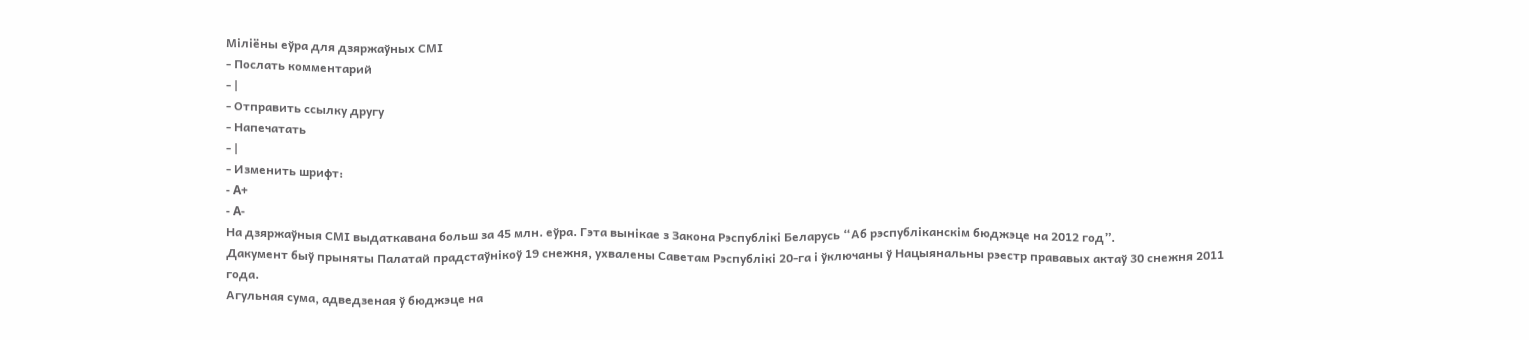Міліёны еўра для дзяржаўных СМІ
- Послать комментарий
- |
- Отправить ссылку другу
- Напечатать
- |
- Изменить шрифт:
- A+
- A-
На дзяржаўныя СМІ выдаткавана больш за 45 млн. еўра. Гэта вынікае з Закона Рэспублікі Беларусь “Аб рэспубліканскім бюджэце на 2012 год”.
Дакумент быў прыняты Палатай прадстаўнікоў 19 снежня, ухвалены Саветам Рэспублікі 20-га і ўключаны ў Нацыянальны рэестр прававых актаў 30 снежня 2011 года.
Агульная сума, адведзеная ў бюджэце на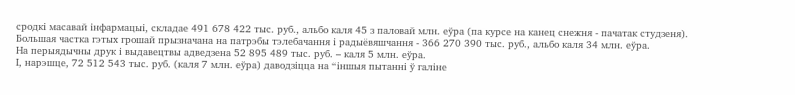сродкі масавай інфармацыі, складае 491 678 422 тыс. руб., альбо каля 45 з паловай млн. еўра (па курсе на канец снежня - пачатак студзеня).
Большая частка гэтых грошай прызначана на патрэбы тэлебачання і радыёвяшчання - 366 270 390 тыс. руб., альбо каля 34 млн. еўра.
На перыядычны друк і выдавецтвы адведзена 52 895 489 тыс. руб. – каля 5 млн. еўра.
І, нарэшце, 72 512 543 тыс. руб. (каля 7 млн. еўра) даводзіцца на “іншыя пытанні ў галіне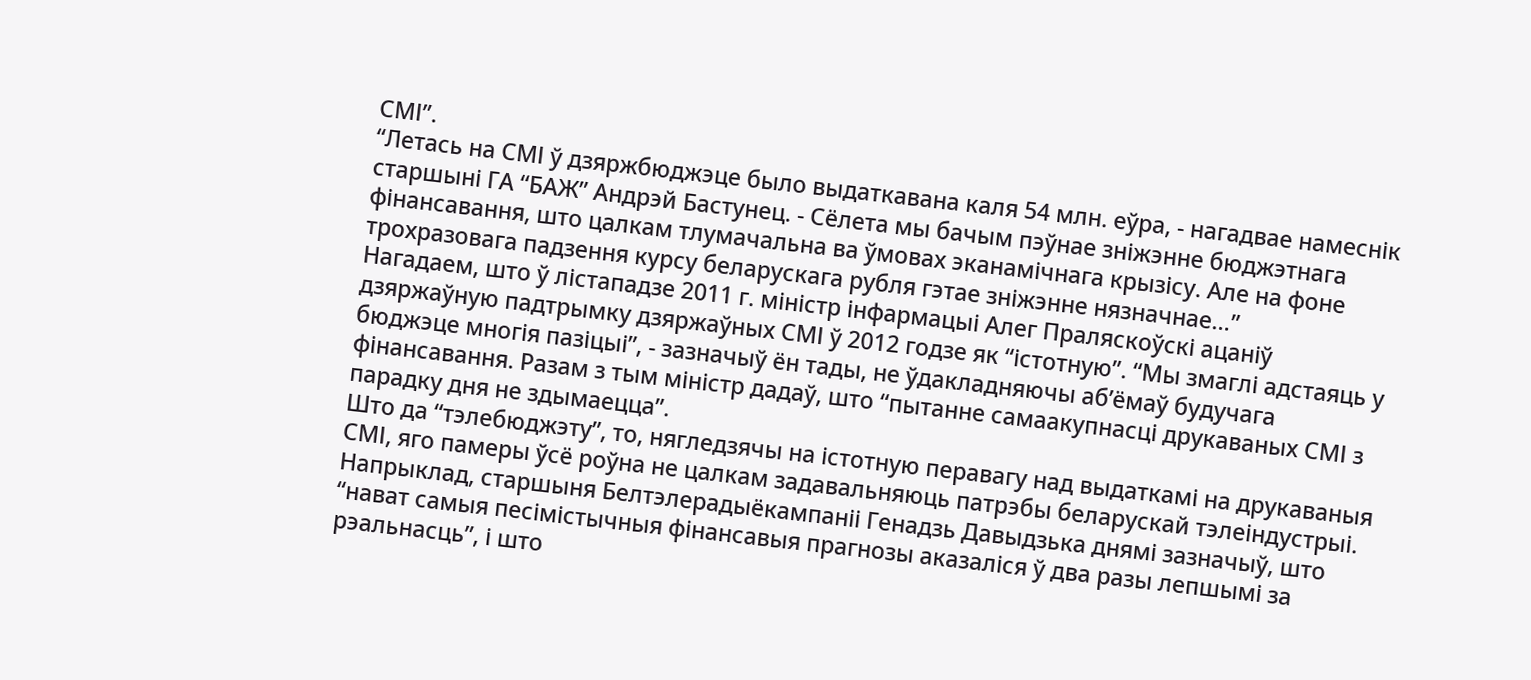СМІ”.
“Летась на СМІ ў дзяржбюджэце было выдаткавана каля 54 млн. еўра, - нагадвае намеснік старшыні ГА “БАЖ” Андрэй Бастунец. - Сёлета мы бачым пэўнае зніжэнне бюджэтнага фінансавання, што цалкам тлумачальна ва ўмовах эканамічнага крызісу. Але на фоне трохразовага падзення курсу беларускага рубля гэтае зніжэнне нязначнае…”
Нагадаем, што ў лістападзе 2011 г. міністр інфармацыі Алег Праляскоўскі ацаніў дзяржаўную падтрымку дзяржаўных СМІ ў 2012 годзе як “істотную”. “Мы змаглі адстаяць у бюджэце многія пазіцыі”, - зазначыў ён тады, не ўдакладняючы аб’ёмаў будучага фінансавання. Разам з тым міністр дадаў, што “пытанне самаакупнасці друкаваных СМІ з парадку дня не здымаецца”.
Што да “тэлебюджэту”, то, нягледзячы на істотную перавагу над выдаткамі на друкаваныя СМІ, яго памеры ўсё роўна не цалкам задавальняюць патрэбы беларускай тэлеіндустрыі. Напрыклад, старшыня Белтэлерадыёкампаніі Генадзь Давыдзька днямі зазначыў, што “нават самыя песімістычныя фінансавыя прагнозы аказаліся ў два разы лепшымі за рэальнасць”, і што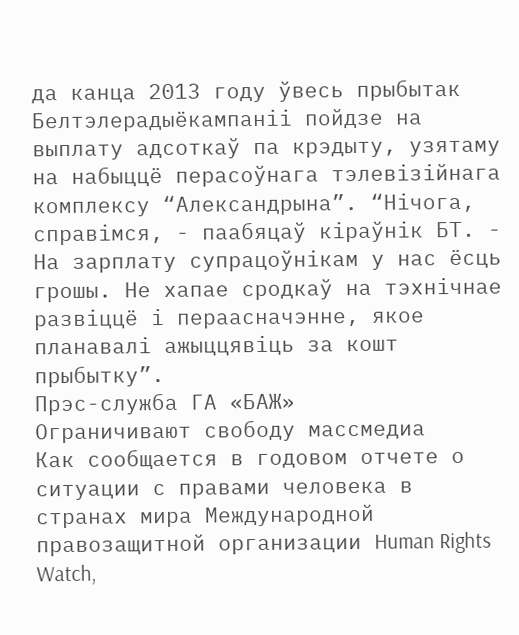да канца 2013 году ўвесь прыбытак Белтэлерадыёкампаніі пойдзе на выплату адсоткаў па крэдыту, узятаму на набыццё перасоўнага тэлевізійнага комплексу “Александрына”. “Нічога, справімся, - паабяцаў кіраўнік БТ. - На зарплату супрацоўнікам у нас ёсць грошы. Не хапае сродкаў на тэхнічнае развіццё і пераасначэнне, якое планавалі ажыццявіць за кошт прыбытку”.
Прэс-служба ГА «БАЖ»
Ограничивают свободу массмедиа
Как сообщается в годовом отчете о ситуации с правами человека в странах мира Международной правозащитной организации Human Rights Watch,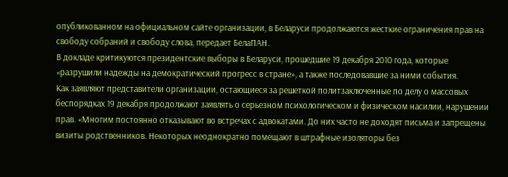опубликованном на официальном сайте организации, в Беларуси продолжаются жесткие ограничения прав на свободу собраний и свободу слова, передает БелаПАН.
В докладе критикуются президентские выборы в Беларуси, прошедшие 19 декабря 2010 года, которые «разрушили надежды на демократический прогресс в стране», а также последовавшие за ними события.
Как заявляют представители организации, остающиеся за решеткой политзаключенные по делу о массовых беспорядках 19 декабря продолжают заявлять о серьезном психологическом и физическом насилии, нарушении прав. «Многим постоянно отказывают во встречах с адвокатами. До них часто не доходят письма и запрещены визиты родственников. Некоторых неоднократно помещают в штрафные изоляторы без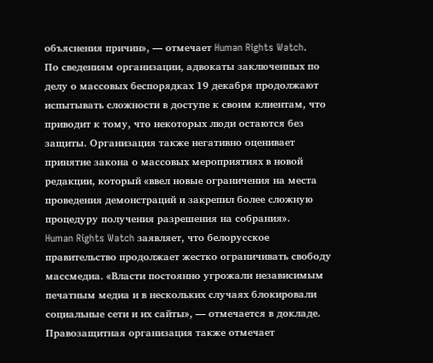объяснения причин», — отмечает Human Rights Watch.
По сведениям организации, адвокаты заключенных по делу о массовых беспорядках 19 декабря продолжают испытывать сложности в доступе к своим клиентам, что приводит к тому, что некоторых люди остаются без защиты. Организация также негативно оценивает принятие закона о массовых мероприятиях в новой редакции, который «ввел новые ограничения на места проведения демонстраций и закрепил более сложную процедуру получения разрешения на собрания».
Human Rights Watch заявляет, что белорусское правительство продолжает жестко ограничивать свободу массмедиа. «Власти постоянно угрожали независимым печатным медиа и в нескольких случаях блокировали социальные сети и их сайты», — отмечается в докладе.
Правозащитная организация также отмечает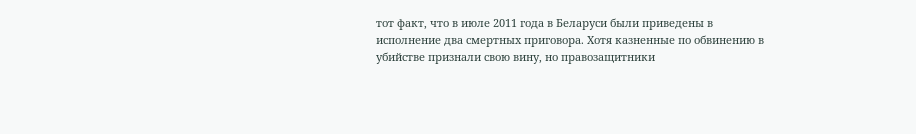тот факт, что в июле 2011 года в Беларуси были приведены в исполнение два смертных приговора. Хотя казненные по обвинению в убийстве признали свою вину, но правозащитники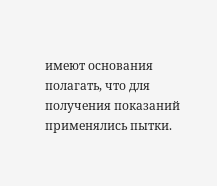имеют основания полагать, что для получения показаний применялись пытки.